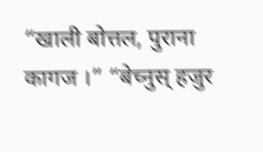“खाली बोत्तल, पुराना कागज ।” “बेच्नुस् हजुर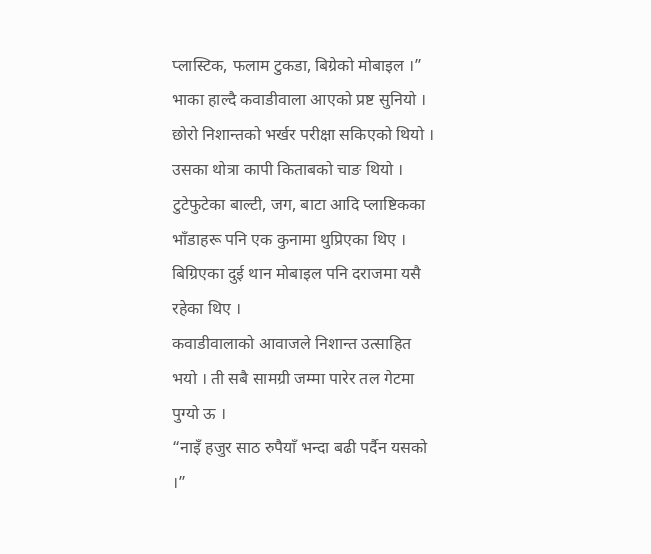प्लास्टिक, फलाम टुकडा, बिग्रेको मोबाइल ।” भाका हाल्दै कवाडीवाला आएको प्रष्ट सुनियो ।
छोरो निशान्तको भर्खर परीक्षा सकिएको थियो । उसका थोत्रा कापी किताबको चाङ थियो । टुटेफुटेका बाल्टी, जग, बाटा आदि प्लाष्टिकका भाँडाहरू पनि एक कुनामा थुप्रिएका थिए । बिग्रिएका दुई थान मोबाइल पनि दराजमा यसै रहेका थिए ।
कवाडीवालाको आवाजले निशान्त उत्साहित भयो । ती सबै सामग्री जम्मा पारेर तल गेटमा पुग्यो ऊ ।
“नाइँ हजुर साठ रुपैयाँ भन्दा बढी पर्दैन यसको ।”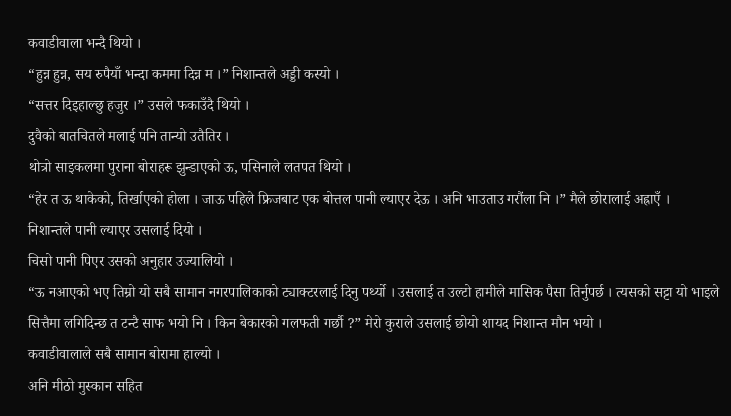कवाडीवाला भन्दै थियो ।
“हुन्न हुन्न, सय रुपैयाँ भन्दा कममा दिन्न म ।” निशान्तले अड्डी कस्यो ।
“सत्तर दिइहाल्छु हजुर ।” उसले फकाउँदै थियो ।
दुवैको बातचितले मलाई पनि तान्यो उतैतिर ।
थोत्रो साइकलमा पुराना बोराहरू झुन्डाएको ऊ, पसिनाले लतपत थियो ।
“हेर त ऊ थाकेको, तिर्खाएको होला । जाऊ पहिले फ्रिजबाट एक बोत्तल पानी ल्याएर देऊ । अनि भाउताउ गरौंला नि ।” मैले छोरालाई अह्राएँ ।
निशान्तले पानी ल्याएर उसलाई दियो ।
चिसो पानी पिएर उसको अनुहार उज्यालियो ।
“ऊ नआएको भए तिम्रो यो सबै सामान नगरपालिकाको ट्याक्टरलाई दिनु पर्थ्यो । उसलाई त उल्टो हामीले मासिक पैसा तिर्नुपर्छ । त्यसको सट्टा यो भाइले सित्तैमा लगिदिन्छ त टन्टै साफ भयो नि । किन बेकारको गलफती गर्छौ ?” मेरो कुराले उसलाई छोयो शायद निशान्त मौन भयो ।
कवाडीवालाले सबै सामान बोरामा हाल्यो ।
अनि मीठो मुस्कान सहित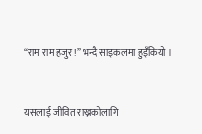“राम राम हजुर !” भन्दै साइकलमा हुइँकियो ।



यसलाई जीवित राख्नकोलागि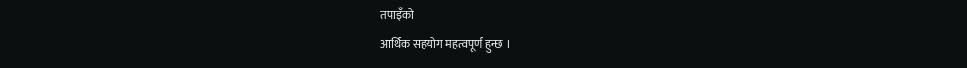तपाइँको
आर्थिक सहयोग महत्वपूर्ण हुन्छ ।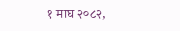१ माघ २०८२,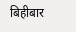बिहीबार